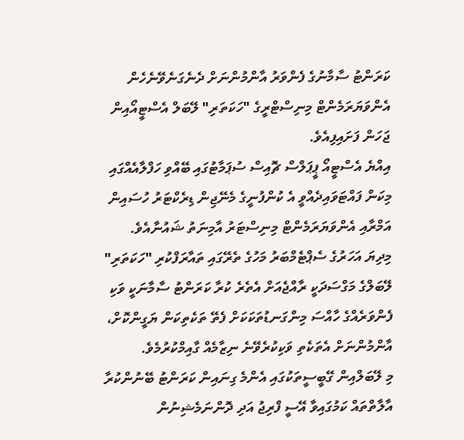ކަރަންޓު ސާމާނުގެ ފެންވަރު އާންމުންނަށް ދެނެގަނެވޭނެހެން އެންވަޔަރަމެންޓް މިނިސްޓްރީގެ "ހަކަތަރި" ލޭބަލް އެސްޓީއޯއިން ޖަހަން ފަށައިފިއެވެ.
އިއްޔެ އެސްޓީއޯ ޕީޕަލްސް ޗޮއިސް ސުޕަމާޓުގައި ބޭއްވި ހަފްލާއެއްގައި މިކަން ފައްޓަވައިދެއްވީ އެ ކުންފުނީގެ މެނޭޖިން ޑިރެކްޓަރު ހުސައިން އަމްރާއި އެންވަޔަރަމެންޓް މިނިސްޓަރު އާމިނަތު ޝައުނާއެވެ.
މިދިޔަ އަހަރުގެ ސެޕްޓެމްބަރު މަހުގެ ތެރޭގައި ތައާރަފްކުރި "ހަކަތަރި" ލޭބަލްގެ މަގްސަދަކީ ރާއްޖެއަށް އެތެރެ ކުރާ ކަރަންޓު ސާމާނަކީ ވަކި ފެންވަރެއްގެ ހާއްސަ މިންގަނޑުތަކަކަށް ފެތޭ ތަކެތިކަން ޔަގީންކޮށް، އާންމުންނަށް އެތަކެތި ވަކިކުރެވޭނެ ނިޒާމެއް ގާއިމްކުރުމެވެ.
މި ލޭބަލްއިން ގޭބީސީތަކުގައި އެންމެ ގިނައިން ކަރަންޓު ބޭނުންކުރާ އާލާތްތައް ކަމުގައިވާ އޭސީ ފްރިޖު އަދި ދޮންނަމެޝިނުން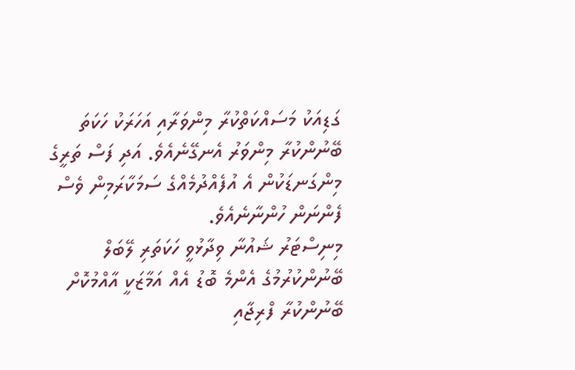ގަޑިއަކު މަސައްކަތްކުރާ މިންވަރާއި އަހަރަކު ހަކަތަ ބޭނުންކުރާ މިންވަރު އެނގޭނެއެވެ. އަދި ފަސް ތަރީގެ މިންގަނޑަކުން އެ އުފެއްދުމެއްގެ ސަމަކާރަމިން ވެސް ފެންނަން ހުންނާނެއެވެ.
މިނިސްޓަރު ޝައުނާ ވިދާޅުވީ ހަކަތަރި ލޭބަލް ބޭނުންކުރުމުގެ އެންމެ ބޮޑު އެއް އަމާޒަކީ އާއްމުކޮށް ބޭނުންކުރާ ފްރިޖާއި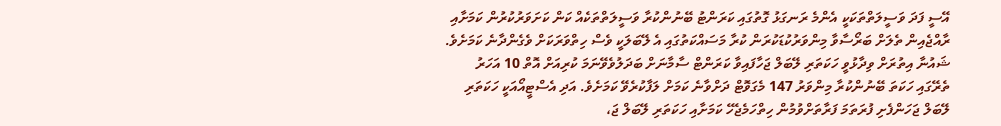އޭސީ ފަދަ ވަސީލަތްތަކަކީ އެންމެ ރަނގަޅު ގޮތުގައި ކަރަންޓު ބޭނުންކުރާ ވަސީލަތްތަކެއް ކަން ކަށަވަރުކުރުން ކަމަށާއި ރާއްޖެއިން ތެލަށް ބަރޯސާވާ މިންވަރުކުޑަކުރަން ކުރާ މަސައްކަތުގައި އެ ލޭބަލަކީ ވެސް ހިތްވަރަކަށް ވެގެންދާނެ ކަމަށެވެ.
ޝައުނާ އިތުރަށް ވިދާޅުވީ ހަކަތަރި ލޭބަލް ޖަހާފައިވާ ކަރަންޓް ސާމާނަށް ބަދަލުވެވޭނަމަ ކުރިއަށް އޮތް 10 އަހަރު ތެރޭގައި ހަކަތަ ބޭނުންކުރާ މިންވަރު 147 މެގަވޮޓް ދަށްވާނެ ކަމަށް ލަފާކުރެވޭ ކަމަށެވެ. އަދި އެސްޓީއޯއަކީ ހަކަތަރި ލޭބަލް ޖަހަންފެށި ފުރަތަމަ ފަރާތަށްވުމުން ހިތްހަމެޖެހޭ ކަމަށާއި ހަކަތަރި ލޭބަލް ޖަ،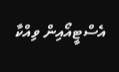އެސްޓީއޯއިން ވިއްކާ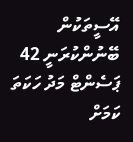އޭސީތަކުން ބޭނުންކުރަނީ 42 ޕަސެންޓް މަދު ހަކަތަ ކަމަށް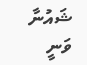ޝައުނާ ވަނީ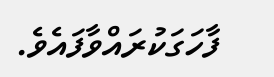ފާހަގަކުރައްވާފައެވެ.